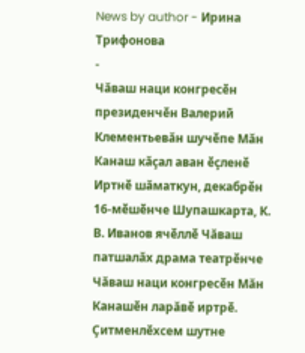News by author - Ирина Трифонова
-
Чăваш наци конгресӗн президенчӗн Валерий Клементьевăн шучӗпе Мăн Канаш кăçал аван ӗçленӗ
Иртнӗ шăматкун, декабрӗн 16-мӗшӗнче Шупашкарта, К. В. Иванов ячӗллӗ Чăваш патшалăх драма театрӗнче Чăваш наци конгресӗн Мăн Канашӗн ларăвӗ иртрӗ. Çитменлӗхсем шутне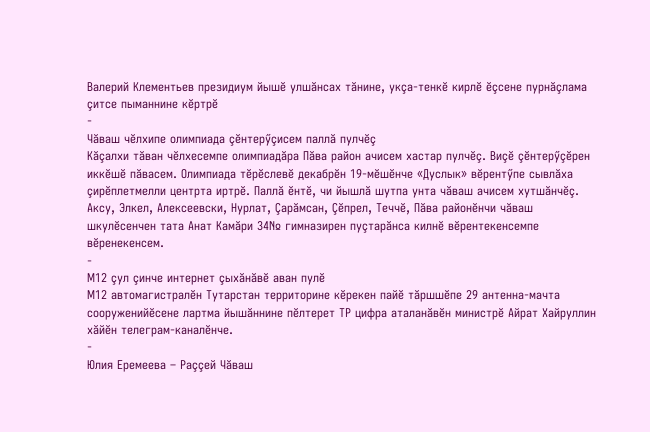Валерий Клементьев президиум йышӗ улшăнсах тăнине, укçа-тенкӗ кирлӗ ӗçсене пурнăçлама çитсе пыманнине кӗртрӗ
-
Чăваш чӗлхипе олимпиада çӗнтерӳçисем паллă пулчӗç
Кăçалхи тăван чӗлхесемпе олимпиадăра Пăва район ачисем хастар пулчӗç. Виçӗ çӗнтерӳçӗрен иккӗшӗ пăвасем. Олимпиада тӗрӗслевӗ декабрӗн 19-мӗшӗнче «Дуслык» вӗрентӳпе сывлăха çирӗплетмелли центрта иртрӗ. Паллă ӗнтӗ, чи йышлă шутпа унта чăваш ачисем хутшăнчӗç. Аксу, Элкел, Алексеевски, Нурлат, Çарăмсан, Çӗпрел, Теччӗ, Пăва районӗнчи чăваш шкулӗсенчен тата Анат Камăри 34№ гимназирен пуçтарăнса килнӗ вӗрентекенсемпе вӗренекенсем.
-
М12 çул çинче интернет çыхăнăвӗ аван пулӗ
М12 автомагистралӗн Тутарстан территорине кӗрекен пайӗ тăршшӗпе 29 антенна-мачта сооруженийӗсене лартма йышăннине пӗлтерет ТР цифра аталанăвӗн министрӗ Айрат Хайруллин хăйӗн телеграм-каналӗнче.
-
Юлия Еремеева – Раççей Чăваш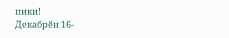пики!
Декабрӗн 16-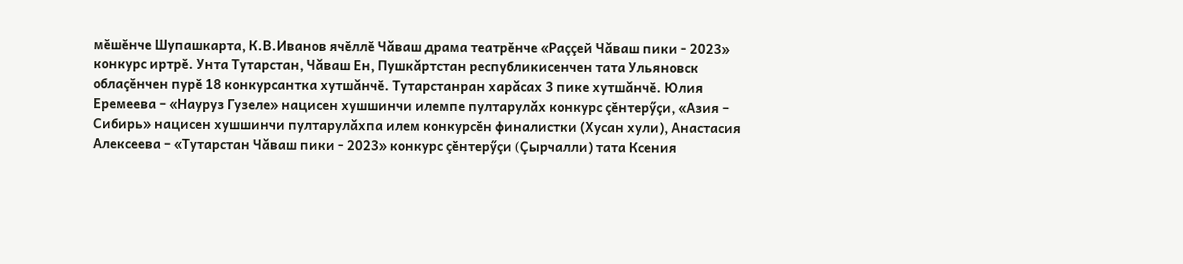мӗшӗнче Шупашкарта, К.В.Иванов ячӗллӗ Чăваш драма театрӗнче «Раççей Чăваш пики - 2023» конкурс иртрӗ. Унта Тутарстан, Чăваш Ен, Пушкăртстан республикисенчен тата Ульяновск облаçӗнчен пурӗ 18 конкурсантка хутшăнчӗ. Тутарстанран харăсах 3 пике хутшăнчӗ. Юлия Еремеева – «Науруз Гузеле» нацисен хушшинчи илемпе пултарулăх конкурс çӗнтерӳçи, «Азия – Сибирь» нацисен хушшинчи пултарулăхпа илем конкурсӗн финалистки (Хусан хули), Анастасия Алексеева – «Тутарстан Чăваш пики - 2023» конкурс çӗнтерӳçи (Çырчалли) тата Ксения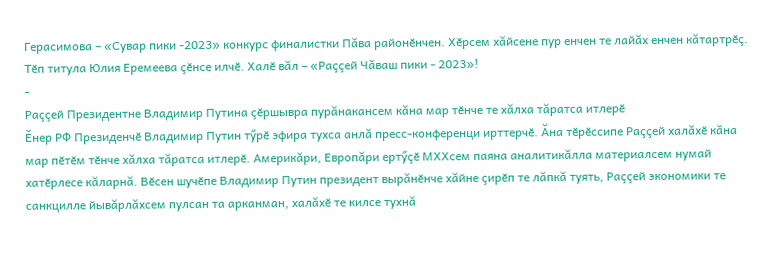Герасимова – «Сувар пики -2023» конкурс финалистки Пăва районӗнчен. Хӗрсем хăйсене пур енчен те лайăх енчен кăтартрӗç. Тӗп титула Юлия Еремеева çӗнсе илчӗ. Халӗ вăл – «Раççей Чăваш пики - 2023»!
-
Раççей Президентне Владимир Путина çӗршывра пурăнакансем кăна мар тӗнче те хăлха тăратса итлерӗ
Ӗнер РФ Президенчӗ Владимир Путин тӳрӗ эфира тухса анлă пресс-конференци ирттерчӗ. Ăна тӗрӗссипе Раççей халăхӗ кăна мар пӗтӗм тӗнче хăлха тăратса итлерӗ. Америкăри, Европăри ертӳçӗ МХХсем паяна аналитикăлла материалсем нумай хатӗрлесе кăларнă. Вӗсен шучӗпе Владимир Путин президент вырăнӗнче хăйне çирӗп те лăпкă туять, Раççей экономики те санкцилле йывăрлăхсем пулсан та арканман, халăхӗ те килсе тухнă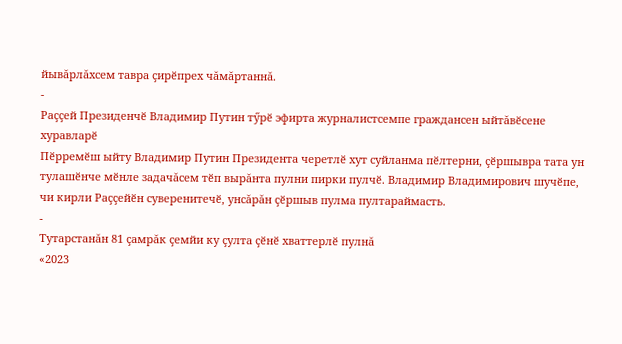йывăрлăхсем тавра çирӗпрех чăмăртаннă.
-
Раççей Президенчӗ Владимир Путин тӳрӗ эфирта журналистсемпе граждансен ыйтăвӗсене хуравларӗ
Пӗрремӗш ыйту Владимир Путин Президента черетлӗ хут суйланма пӗлтерни, çӗршывра тата ун тулашӗнче мӗнле задачăсем тӗп вырăнта пулни пирки пулчӗ. Владимир Владимирович шучӗпе, чи кирли Раççейӗн суверенитечӗ, унсăрăн çӗршыв пулма пултараймасть.
-
Тутарстанăн 81 çамрăк çемйи ку çулта çӗнӗ хваттерлӗ пулнă
«2023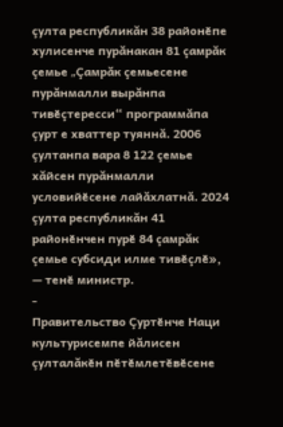çулта республикăн 38 районӗпе хулисенче пурăнакан 81 çамрăк çемье „Çамрăк çемьесене пурăнмалли вырăнпа тивӗçтересси“ программăпа çурт е хваттер туяннă. 2006 çултанпа вара 8 122 çемье хăйсен пурăнмалли условийӗсене лайăхлатнă. 2024 çулта республикăн 41 районӗнчен пурӗ 84 çамрăк çемье субсиди илме тивӗçлӗ», — тенӗ министр.
-
Правительство Çуртӗнче Наци культурисемпе йăлисен çулталăкӗн пӗтӗмлетӗвӗсене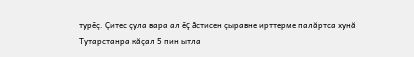турӗç. Çитес çула вара ал ӗç ăстисен çыравне ирттерме палăртса хунă
Тутарстанра кăçал 5 пин ытла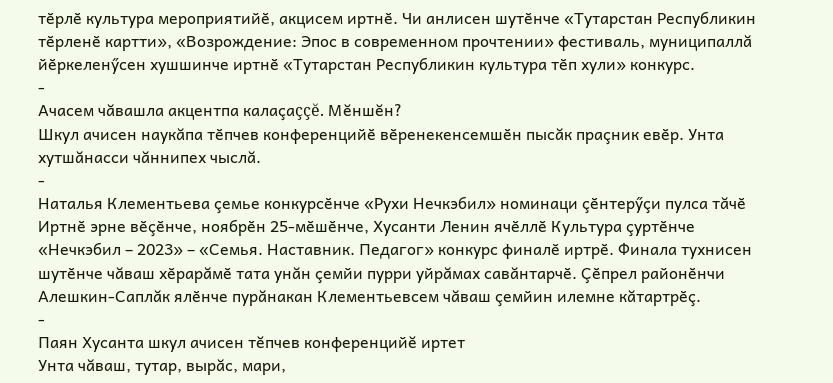тӗрлӗ культура мероприятийӗ, акцисем иртнӗ. Чи анлисен шутӗнче «Тутарстан Республикин тӗрленӗ картти», «Возрождение: Эпос в современном прочтении» фестиваль, муниципаллă йӗркеленӳсен хушшинче иртнӗ «Тутарстан Республикин культура тӗп хули» конкурс.
-
Ачасем чăвашла акцентпа калаçаççĕ. Мĕншĕн?
Шкул ачисен наукăпа тӗпчев конференцийӗ вӗренекенсемшӗн пысăк праçник евӗр. Унта хутшăнасси чăннипех чыслă.
-
Наталья Клементьева çемье конкурсӗнче «Рухи Нечкэбил» номинаци çӗнтерӳçи пулса тăчӗ
Иртнӗ эрне вӗçӗнче, ноябрӗн 25-мӗшӗнче, Хусанти Ленин ячӗллӗ Культура çуртӗнче «Нечкэбил – 2023» – «Семья. Наставник. Педагог» конкурс финалӗ иртрӗ. Финала тухнисен шутӗнче чăваш хӗрарăмӗ тата унăн çемйи пурри уйрăмах савăнтарчӗ. Çӗпрел районӗнчи Алешкин-Саплăк ялӗнче пурăнакан Клементьевсем чăваш çемйин илемне кăтартрӗç.
-
Паян Хусанта шкул ачисен тĕпчев конференцийĕ иртет
Унта чăваш, тутар, вырăс, мари,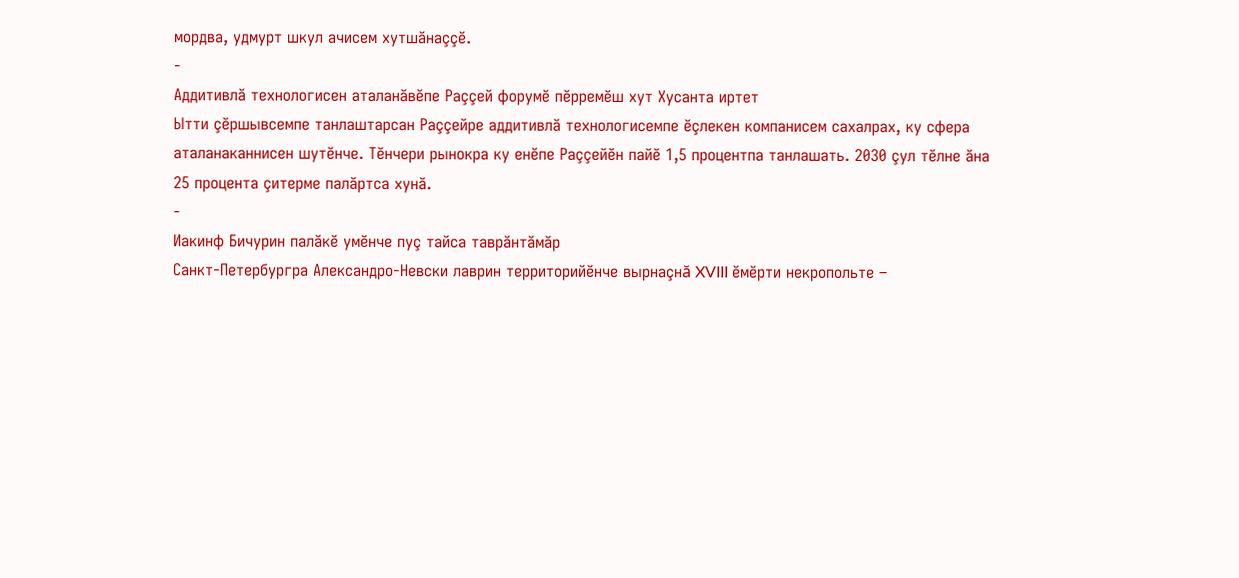мордва, удмурт шкул ачисем хутшăнаççӗ.
-
Аддитивлă технологисен аталанăвӗпе Раççей форумӗ пӗрремӗш хут Хусанта иртет
Ытти çӗршывсемпе танлаштарсан Раççейре аддитивлă технологисемпе ӗçлекен компанисем сахалрах, ку сфера аталанаканнисен шутӗнче. Тӗнчери рынокра ку енӗпе Раççейӗн пайӗ 1,5 процентпа танлашать. 2030 çул тӗлне ăна 25 процента çитерме палăртса хунă.
-
Иакинф Бичурин палăкӗ умӗнче пуç тайса таврăнтăмăр
Санкт-Петербургра Александро-Невски лаврин территорийӗнче вырнаçнă XVIII ӗмӗрти некропольте –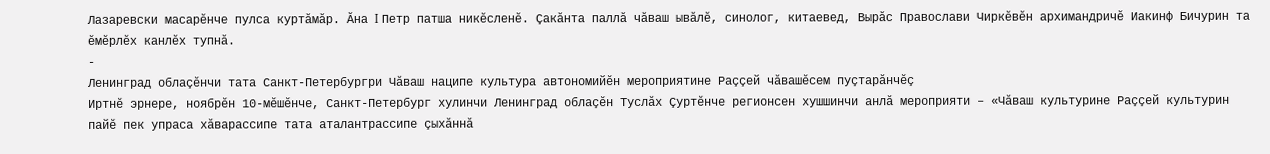Лазаревски масарӗнче пулса куртăмăр. Ăна I Петр патша никӗсленӗ. Çакăнта паллă чăваш ывăлӗ, синолог, китаевед, Вырăс Православи Чиркӗвӗн архимандричӗ Иакинф Бичурин та ӗмӗрлӗх канлӗх тупнă.
-
Ленинград облаçӗнчи тата Санкт-Петербургри Чăваш наципе культура автономийӗн мероприятине Раççей чăвашӗсем пуçтарăнчӗç
Иртнӗ эрнере, ноябрӗн 10-мӗшӗнче, Санкт-Петербург хулинчи Ленинград облаçӗн Туслăх Çуртӗнче регионсен хушшинчи анлă мероприяти – «Чăваш культурине Раççей культурин пайӗ пек упраса хăварассипе тата аталантрассипе çыхăннă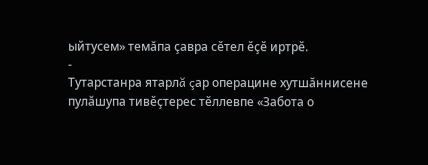ыйтусем» темăпа çавра сӗтел ӗçӗ иртрӗ.
-
Тутарстанра ятарлă çар операцине хутшăннисене пулăшупа тивӗçтерес тӗллевпе «Забота о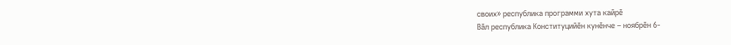своих» республика программи хута кайрӗ
Вăл республика Конституцийӗн кунӗнче – ноябрӗн 6-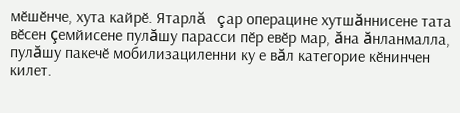мӗшӗнче, хута кайрӗ. Ятарлă çар операцине хутшăннисене тата вӗсен çемйисене пулăшу парасси пӗр евӗр мар, ăна ăнланмалла, пулăшу пакечӗ мобилизациленни ку е вăл категорие кӗнинчен килет.